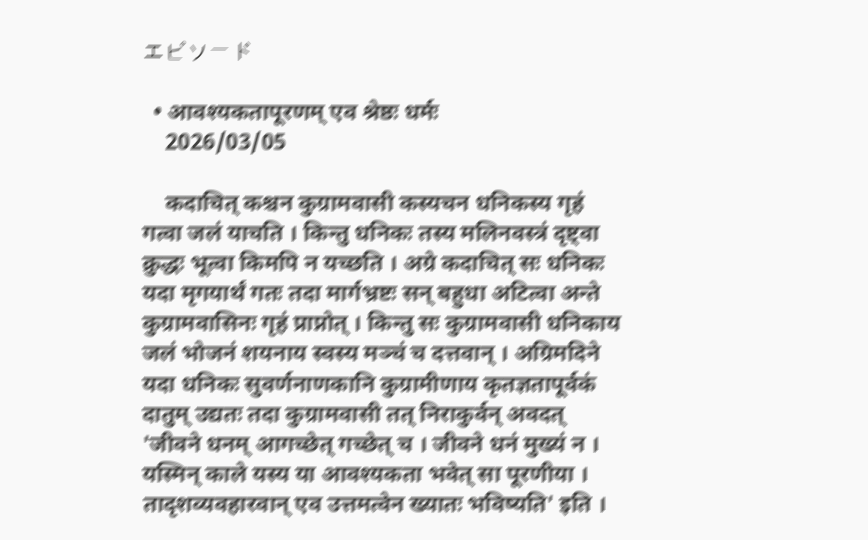エピソード

  • आवश्यकतापूरणम् एव श्रेष्ठः धर्मः
    2026/03/05

    कदाचित् कश्चन कुग्रामवासी कस्यचन धनिकस्य गृहं गत्वा जलं याचति । किन्तु धनिकः तस्य मलिनवस्त्रं दृष्ट्वा क्रुद्धः भूत्वा किमपि न यच्छति । अग्रे कदाचित् सः‌ धनिकः यदा मृगयार्थं गतः तदा मार्गभ्रष्टः सन् बहुधा अटित्वा अन्ते कुग्रामवासिनः गृहं प्राप्नोत् । किन्तु सः कुग्रामवासी धनिकाय जलं भोजनं शयनाय स्वस्य मञ्चं च दत्तवान् । अग्रिमदिने यदा धनिकः सुवर्णनाणकानि कुग्रामीणाय कृतज्ञतापूर्वकं दातुम् उद्यतः तदा कुग्रामवासी तत् निराकुर्वन् अवदत् 'जीवने धनम् आगच्छेत् गच्छेत् च । जीवने धनं मुख्यं न । यस्मिन् काले यस्य या आवश्यकता भवेत् सा पूरणीया । तादृशव्यवहारवान् एव उत्तमत्वेन ख्यातः भविष्यति' इति ।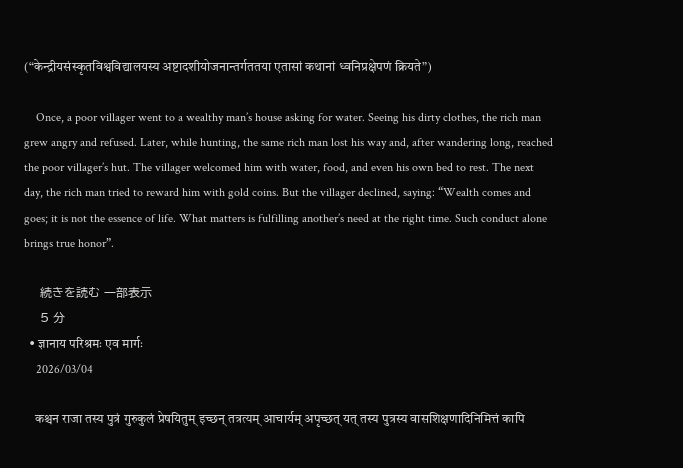(“केन्द्रीयसंस्कृतविश्वविद्यालयस्य अष्टादशीयोजनान्तर्गततया एतासां कथानां ध्वनिप्रक्षेपणं क्रियते”)

    Once, a poor villager went to a wealthy man’s house asking for water. Seeing his dirty clothes, the rich man grew angry and refused. Later, while hunting, the same rich man lost his way and, after wandering long, reached the poor villager’s hut. The villager welcomed him with water, food, and even his own bed to rest. The next day, the rich man tried to reward him with gold coins. But the villager declined, saying: “Wealth comes and goes; it is not the essence of life. What matters is fulfilling another’s need at the right time. Such conduct alone brings true honor”.

    続きを読む 一部表示
    5 分
  • ज्ञानाय परिश्रमः एव मार्गः
    2026/03/04

    कश्चन राजा तस्य पुत्रं गुरुकुलं प्रेषयितुम् इच्छन् तत्रत्यम् आचार्यम् अपृच्छत् यत् तस्य पुत्रस्य वासशिक्षणादिनिमित्तं कापि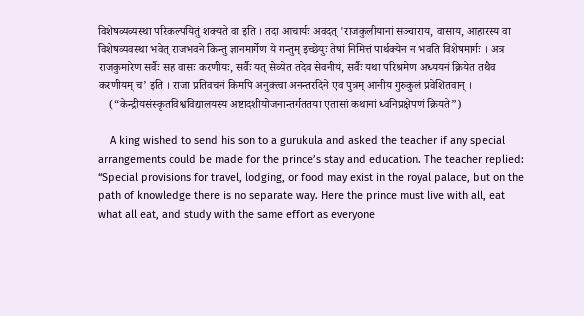विशेषव्यव्यस्था परिकल्पयितुं शक्यते वा इति । तदा आचार्यः अवदत् 'राजकुलीयानां सञ्चाराय, वासाय, आहारस्य वा विशेषव्यवस्था भवेत् राजभवने किन्तु ज्ञानमार्गेण ये गन्तुम् इच्छेयुः तेषां निमित्तं पार्थक्येन न भवति विशेषमार्गः । अत्र राजकुमारेण सर्वैः सह वासः करणीयः, सर्वैः यत् सेव्येत तदेव सेवनीयं, सर्वैः यथा परिश्रमेण अध्ययनं क्रियेत तथैव करणीयम् च‌’ इति । राजा प्रतिवचनं किमपि अनुक्त्वा अनन्तरदिने एव पुत्रम् आनीय गुरुकुलं प्रवेशितवान् ।
    (“केन्द्रीयसंस्कृतविश्वविद्यालयस्य अष्टादशीयोजनान्तर्गततया एतासां कथानां ध्वनिप्रक्षेपणं क्रियते”)

    A king wished to send his son to a gurukula and asked the teacher if any special arrangements could be made for the prince’s stay and education. The teacher replied: “Special provisions for travel, lodging, or food may exist in the royal palace, but on the path of knowledge there is no separate way. Here the prince must live with all, eat what all eat, and study with the same effort as everyone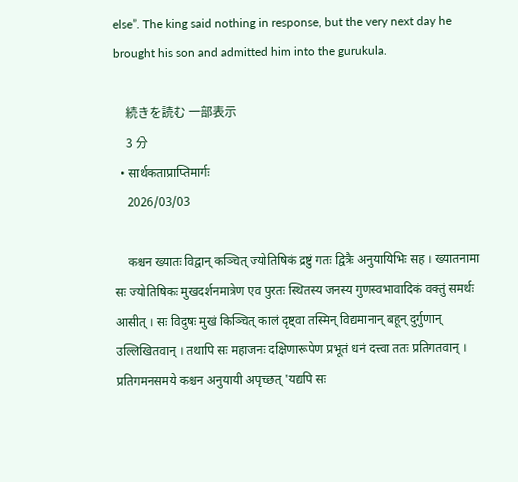else”. The king said nothing in response, but the very next day he brought his son and admitted him into the gurukula.

    続きを読む 一部表示
    3 分
  • सार्थकताप्राप्तिमार्गः
    2026/03/03

    कश्चन ख्यातः विद्वान् कञ्चित् ज्योतिषिकं द्रष्टुं गतः द्वित्रैः अनुयायिभिः सह । ख्यातनामा सः ज्योतिषिकः मुखदर्शनमात्रेण एव पुरतः‌ स्थितस्य जनस्य गुणस्वभावादिकं वक्तुं समर्थः आसीत् । सः विदुषः मुखं किञ्चित् कालं दृष्ट्वा तस्मिन् विद्यमानान् बहून् दुर्गुणान् उल्लिखितवान् । तथापि सः महाजनः दक्षिणारूपेण प्रभूतं धनं दत्त्वा ततः प्रतिगतवान् । प्रतिगमनसमये कश्चन अनुयायी अपृच्छत् 'यद्यपि सः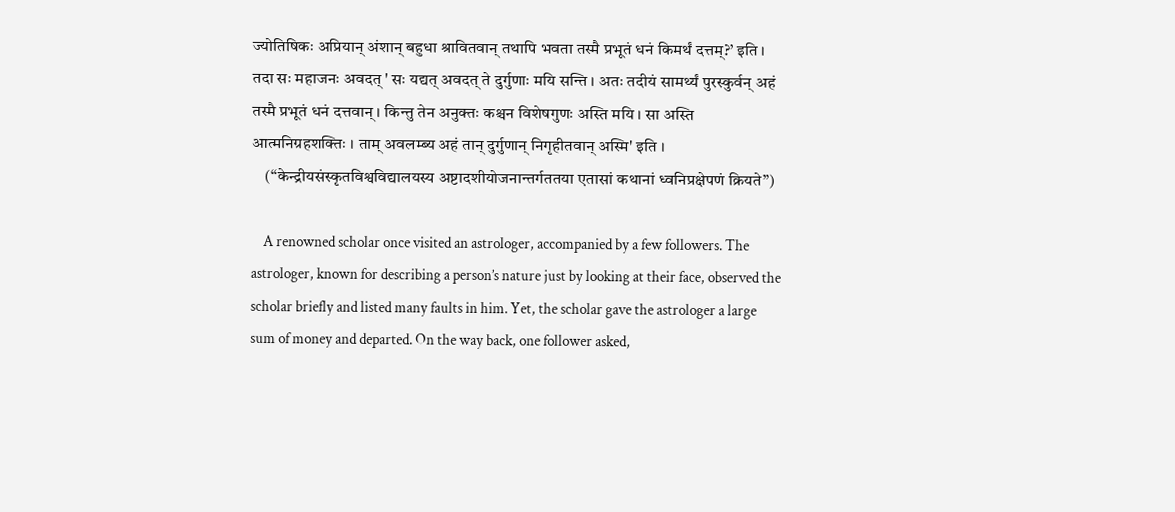ज्योतिषिकः अप्रियान् अंशान् बहुधा श्रावितवान् तथापि भवता तस्मै प्रभूतं धनं किमर्थं दत्तम्?’ इति । तदा सः महाजनः अवदत् ' सः यद्यत् अवदत् ते दुर्गुणाः मयि सन्ति । अतः तदीयं सामर्थ्यं पुरस्कुर्वन् अहं तस्मै प्रभूतं‌ धनं‌ दत्तवान् । किन्तु तेन अनुक्तः कश्चन विशेषगुणः अस्ति मयि । सा अस्ति आत्मनिग्रहशक्तिः । ताम् अवलम्ब्य अहं‌ तान् दुर्गुणान् निगृहीतवान् अस्मि' इति ।
    (“केन्द्रीयसंस्कृतविश्वविद्यालयस्य अष्टादशीयोजनान्तर्गततया एतासां कथानां ध्वनिप्रक्षेपणं क्रियते”)

    A renowned scholar once visited an astrologer, accompanied by a few followers. The astrologer, known for describing a person’s nature just by looking at their face, observed the scholar briefly and listed many faults in him. Yet, the scholar gave the astrologer a large sum of money and departed. On the way back, one follower asked,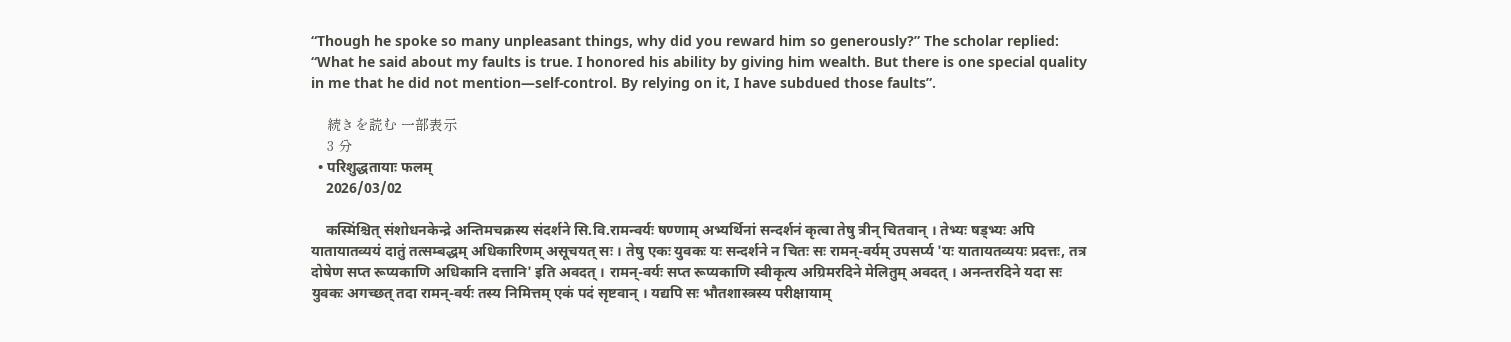“Though he spoke so many unpleasant things, why did you reward him so generously?” The scholar replied: “What he said about my faults is true. I honored his ability by giving him wealth. But there is one special quality in me that he did not mention—self-control. By relying on it, I have subdued those faults”.

    続きを読む 一部表示
    3 分
  • परिशुद्धतायाः फलम्
    2026/03/02

    कस्मिंश्चित् संशोधनकेन्द्रे अन्तिमचक्रस्य संदर्शने सि.वि.रामन्वर्यः षण्णाम् अभ्यर्थिनां सन्दर्शनं कृत्वा तेषु त्रीन् चितवान् । तेभ्यः षड्भ्यः अपि यातायातव्ययं दातुं तत्सम्बद्धम् अधिकारिणम् असूचयत् सः । तेषु एकः युवकः यः सन्दर्शने न चितः सः रामन्-वर्यम् उपसर्प्य 'यः यातायतव्ययः प्रदत्तः, तत्र दोषेण सप्त रूप्यकाणि अधिकानि दत्तानि' इति अवदत् । रामन्-वर्यः सप्त रूप्यकाणि स्वीकृत्य अग्रिमरदिने मेलितुम् अवदत् । अनन्तरदिने यदा सः युवकः अगच्छत् तदा रामन्-वर्यः तस्य निमित्तम् एकं पदं सृष्टवान् । यद्यपि सः‌ भौतशास्त्रस्य परीक्षायाम्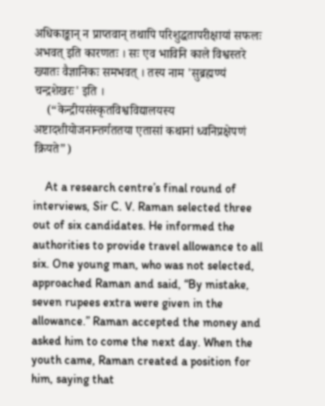अधिकाङ्कान् न प्राप्तवान् तथापि परिशुद्धतापरीक्षायां सफलः अभवत् इति कारणतः । सः एव भाविनि काले विश्वस्तरे ख्यातः वैज्ञानिकः समभवत् । तस्य नाम 'सुब्रह्मण्यं चन्द्रशेखरः' इति ।
    (“केन्द्रीयसंस्कृतविश्वविद्यालयस्य अष्टादशीयोजनान्तर्गततया एतासां कथानां ध्वनिप्रक्षेपणं क्रियते”)

    At a research centre’s final round of interviews, Sir C. V. Raman selected three out of six candidates. He informed the authorities to provide travel allowance to all six. One young man, who was not selected, approached Raman and said, “By mistake, seven rupees extra were given in the allowance.” Raman accepted the money and asked him to come the next day. When the youth came, Raman created a position for him, saying that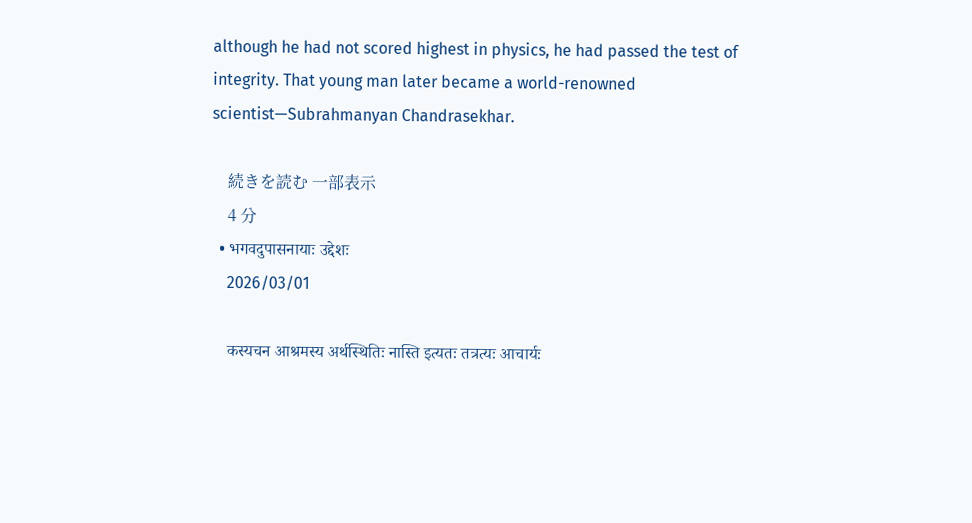although he had not scored highest in physics, he had passed the test of integrity. That young man later became a world-renowned scientist—Subrahmanyan Chandrasekhar.

    続きを読む 一部表示
    4 分
  • भगवदुपासनायाः उद्देशः
    2026/03/01

    कस्यचन आश्रमस्य अर्थस्थितिः नास्ति इत्यतः तत्रत्यः आचार्यः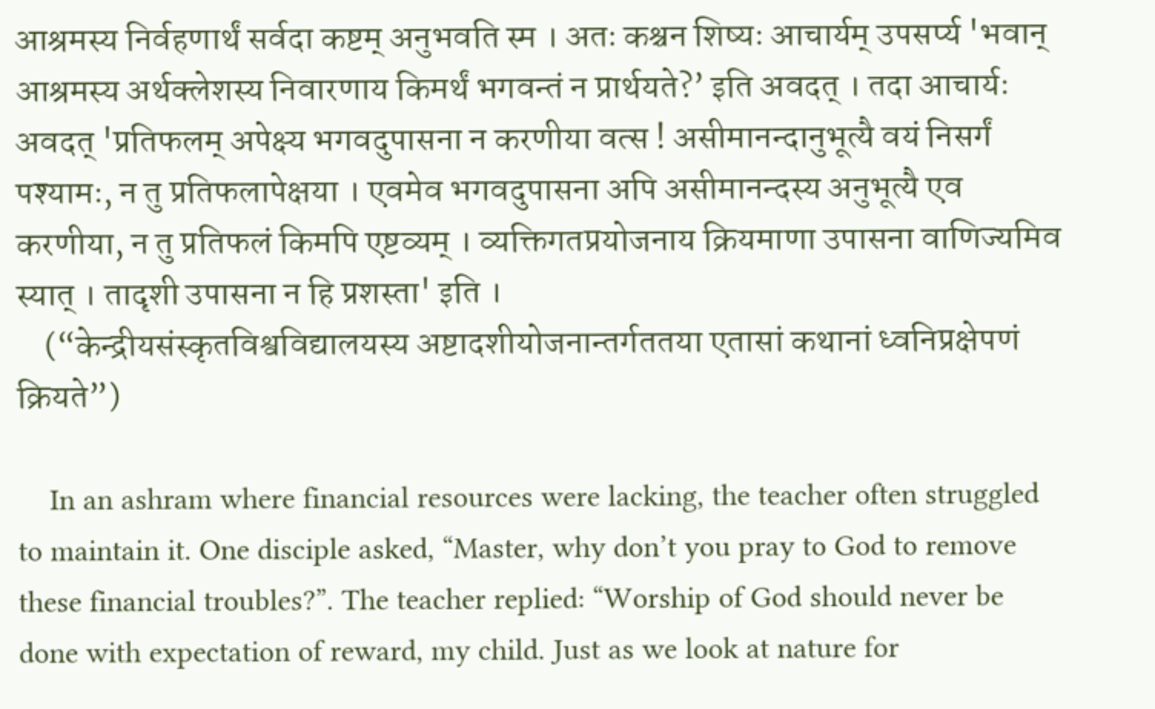आश्रमस्य निर्वहणार्थं सर्वदा कष्टम् अनुभवति स्म । अतः कश्चन शिष्यः आचार्यम् उपसर्प्य 'भवान् आश्रमस्य अर्थक्लेशस्य निवारणाय किमर्थं भगवन्तं न प्रार्थयते?’ इति अवदत् । तदा आचार्यः अवदत् 'प्रतिफलम् अपेक्ष्य भगवदुपासना न करणीया वत्स ! असीमानन्दानुभूत्यै वयं निसर्गं पश्यामः, न तु प्रतिफलापेक्षया । एवमेव भगवदुपासना अपि असीमानन्दस्य अनुभूत्यै एव करणीया, न तु प्रतिफलं किमपि एष्टव्यम् । व्यक्तिगतप्रयोजनाय क्रियमाणा उपासना वाणिज्यमिव स्यात् । तादृशी उपासना न हि प्रशस्ता' इति ।
    (“केन्द्रीयसंस्कृतविश्वविद्यालयस्य अष्टादशीयोजनान्तर्गततया एतासां कथानां ध्वनिप्रक्षेपणं क्रियते”)

    In an ashram where financial resources were lacking, the teacher often struggled to maintain it. One disciple asked, “Master, why don’t you pray to God to remove these financial troubles?”. The teacher replied: “Worship of God should never be done with expectation of reward, my child. Just as we look at nature for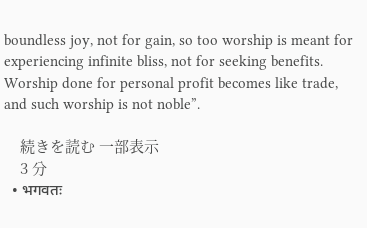boundless joy, not for gain, so too worship is meant for experiencing infinite bliss, not for seeking benefits. Worship done for personal profit becomes like trade, and such worship is not noble”.

    続きを読む 一部表示
    3 分
  • भगवतः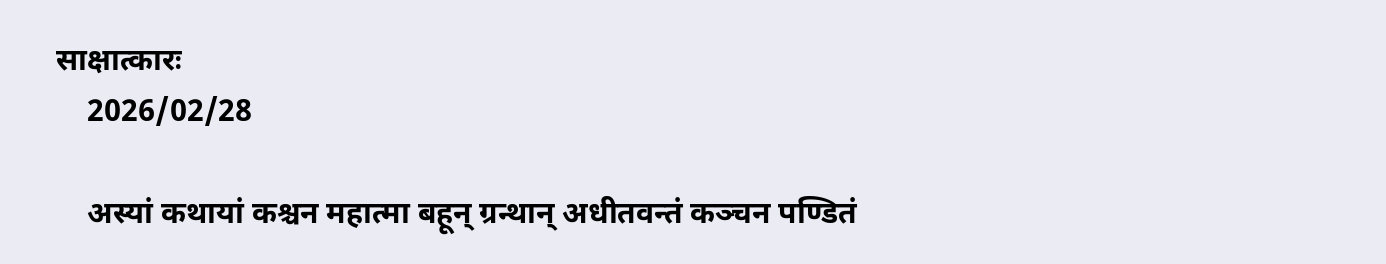साक्षात्कारः
    2026/02/28

    अस्यां कथायां कश्चन महात्मा बहून् ग्रन्थान् अधीतवन्तं कञ्चन पण्डितं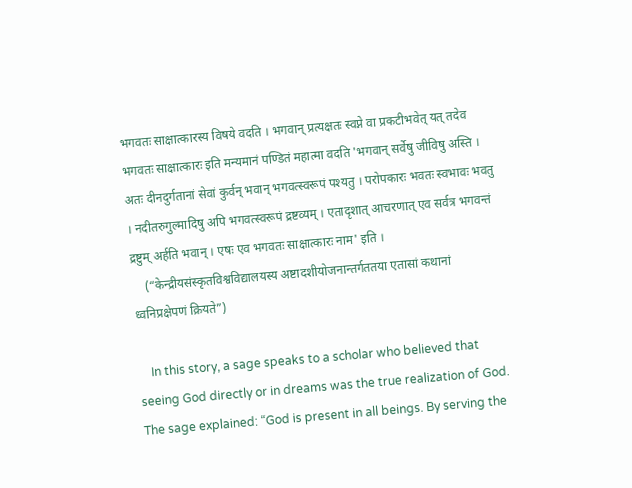भगवतः साक्षात्कारस्य विषये वदति । भगवान् प्रत्यक्षतः स्वप्ने वा प्रकटीभवेत् यत् तदेव भगवतः साक्षात्कारः इति मन्यमानं पण्डितं महात्मा वदति 'भगवान् सर्वेषु जीविषु अस्ति । अतः दीनदुर्गतानां सेवां कुर्वन् भवान् भगवत्स्वरूपं पश्यतु । परोपकारः भवतः स्वभावः भवतु । नदीतरुगुल्मादिषु अपि भगवत्स्वरूपं द्रष्टव्यम् । एतादृशात् आचरणात् एव सर्वत्र भगवन्तं द्रष्टुम् अर्हति भवान् । एषः एव भगवतः साक्षात्कारः नाम' इति ।
    (“केन्द्रीयसंस्कृतविश्वविद्यालयस्य अष्टादशीयोजनान्तर्गततया एतासां कथानां ध्वनिप्रक्षेपणं क्रियते”)

    In this story, a sage speaks to a scholar who believed that seeing God directly or in dreams was the true realization of God. The sage explained: “God is present in all beings. By serving the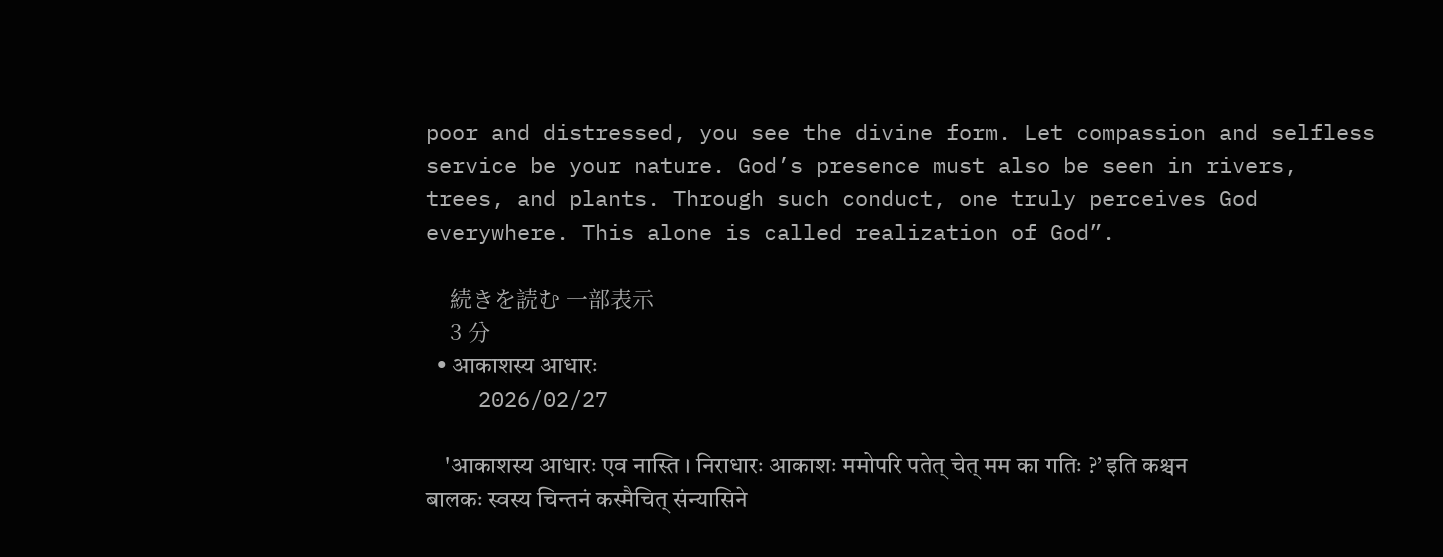poor and distressed, you see the divine form. Let compassion and selfless service be your nature. God’s presence must also be seen in rivers, trees, and plants. Through such conduct, one truly perceives God everywhere. This alone is called realization of God”.

    続きを読む 一部表示
    3 分
  • आकाशस्य आधारः
    2026/02/27

    'आकाशस्य आधारः एव नास्ति । निराधारः आकाशः ममोपरि पतेत् चेत् मम का गतिः ?’ इति कश्चन बालकः स्वस्य चिन्तनं कस्मैचित् संन्यासिने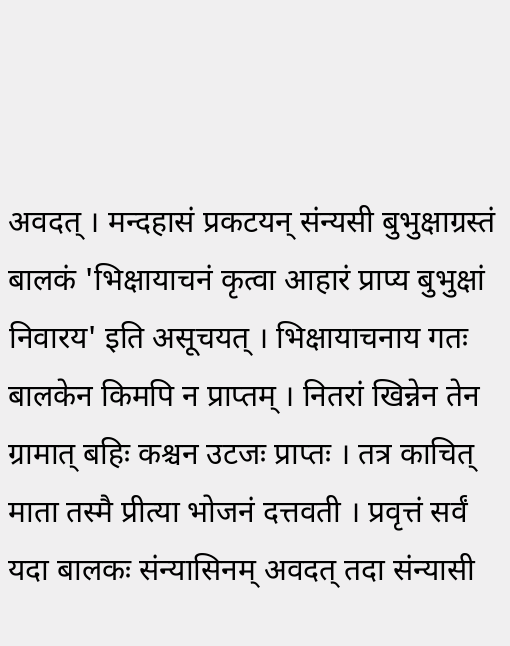अवदत् । मन्दहासं प्रकटयन् संन्यसी बुभुक्षाग्रस्तं बालकं 'भिक्षायाचनं कृत्वा आहारं प्राप्य बुभुक्षां निवारय' इति असूचयत् । भिक्षायाचनाय गतः बालकेन किमपि न प्राप्तम् । नितरां खिन्नेन तेन ग्रामात् बहिः कश्चन उटजः प्राप्तः । तत्र काचित् माता तस्मै प्रीत्या भोजनं दत्तवती । प्रवृत्तं सर्वं यदा बालकः संन्यासिनम् अवदत् तदा संन्यासी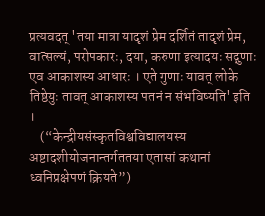प्रत्यवदत् 'तया मात्रा यादृशं प्रेम दर्शितं तादृशं प्रेम, वात्सल्यं, परोपकारः, दया, करुणा इत्यादयः सद्गुणाः एव आकाशस्य आधारः । एते गुणाः यावत् लोके तिष्ठेयुः तावत् आकाशस्य पतनं न संभविष्यति' इति ।
    (“केन्द्रीयसंस्कृतविश्वविद्यालयस्य अष्टादशीयोजनान्तर्गततया एतासां कथानां ध्वनिप्रक्षेपणं क्रियते”)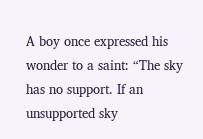A boy once expressed his wonder to a saint: “The sky has no support. If an unsupported sky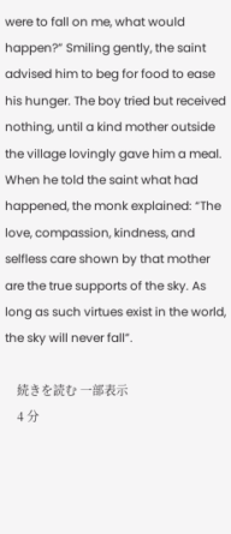were to fall on me, what would happen?” Smiling gently, the saint advised him to beg for food to ease his hunger. The boy tried but received nothing, until a kind mother outside the village lovingly gave him a meal. When he told the saint what had happened, the monk explained: “The love, compassion, kindness, and selfless care shown by that mother are the true supports of the sky. As long as such virtues exist in the world, the sky will never fall”.

    続きを読む 一部表示
    4 分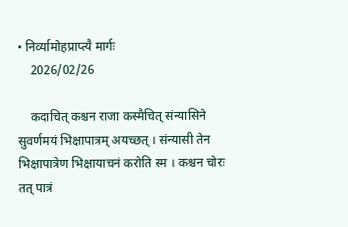• निर्व्यामोहप्राप्त्यै मार्गः
    2026/02/26

    कदाचित् कश्चन राजा कस्मैचित् संन्यासिने सुवर्णमयं भिक्षापात्रम् अयच्छत् । संन्यासी तेन भिक्षापात्रेण भिक्षायाचनं करोति स्म । कश्चन चोरः तत् पात्रं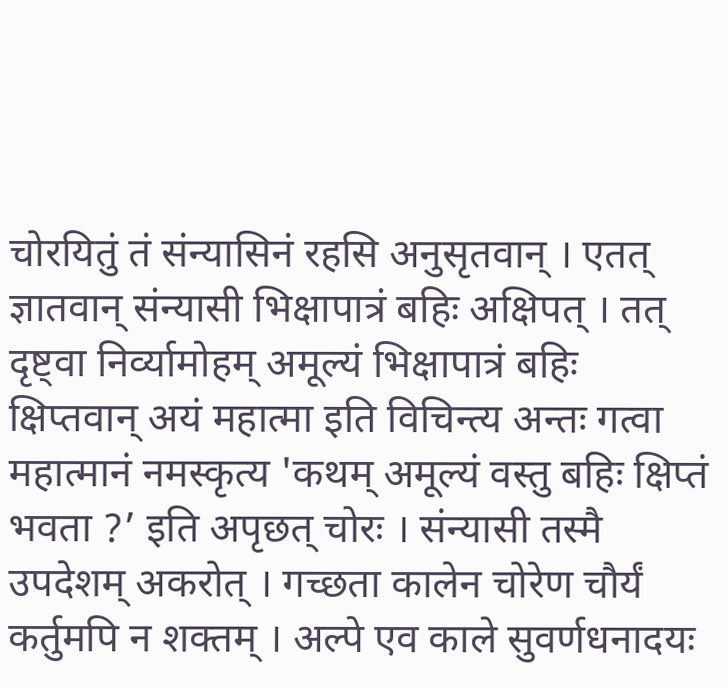चोरयितुं तं संन्यासिनं रहसि अनुसृतवान् । एतत् ज्ञातवान् संन्यासी भिक्षापात्रं बहिः अक्षिपत् । तत् दृष्ट्वा निर्व्यामोहम् अमूल्यं भिक्षापात्रं बहिः क्षिप्तवान् अयं महात्मा इति विचिन्त्य अन्तः गत्वा महात्मानं नमस्कृत्य 'कथम् अमूल्यं वस्तु बहिः क्षिप्तं भवता ?’ इति अपृछत् चोरः । संन्यासी तस्मै उपदेशम् अकरोत् । गच्छता कालेन चोरेण चौर्यं कर्तुमपि न शक्तम् । अल्पे एव काले सुवर्णधनादयः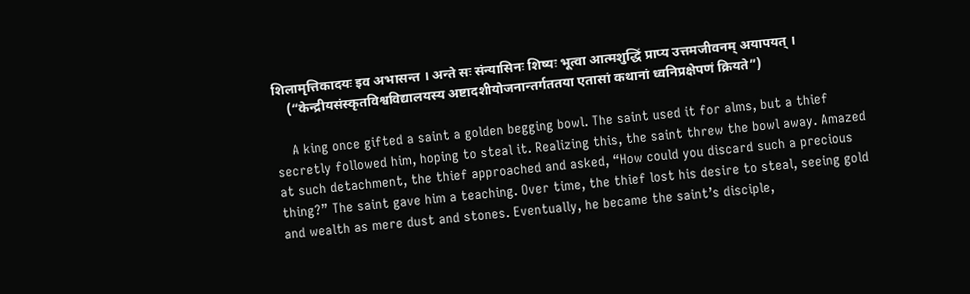शिलामृत्तिकादयः इव अभासन्त । अन्ते सः संन्यासिनः शिष्यः भूत्वा आत्मशुद्धिं प्राप्य उत्तमजीवनम् अयापयत् ।
    (“केन्द्रीयसंस्कृतविश्वविद्यालयस्य अष्टादशीयोजनान्तर्गततया एतासां कथानां ध्वनिप्रक्षेपणं क्रियते”)

    A king once gifted a saint a golden begging bowl. The saint used it for alms, but a thief secretly followed him, hoping to steal it. Realizing this, the saint threw the bowl away. Amazed at such detachment, the thief approached and asked, “How could you discard such a precious thing?” The saint gave him a teaching. Over time, the thief lost his desire to steal, seeing gold and wealth as mere dust and stones. Eventually, he became the saint’s disciple,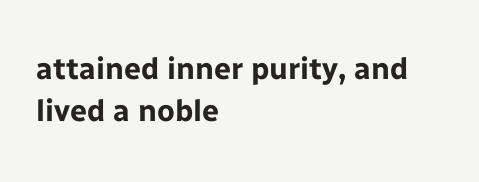attained inner purity, and lived a noble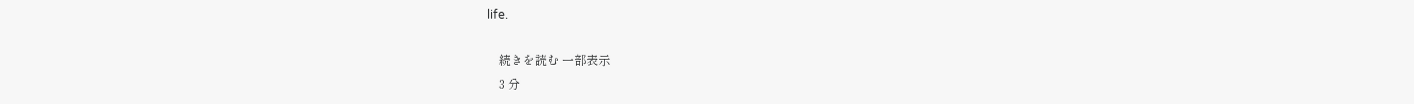life.

    続きを読む 一部表示
    3 分